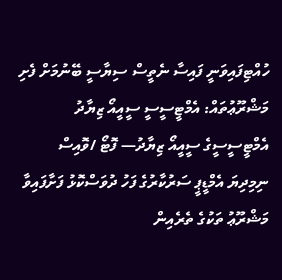ހުއްޓިފައިވަނީ ފައިސާ ނެތީސް ސިޔާސީ ބޭނުމަށް ފެށި މަޝްރޫޢުތައް: އެމްޓީސީސީ ސީއީއޯ ޒިޔާދު
އެމްޓީސީސީގެ ސީއީއޯ ޒިޔާދު— ފޮޓޯ /ވޮއިސް
ނިމިދިޔަ އެމްޑީޕީ ސަރުކާރުގެ ފަހު ދުވަސްކޮޅު ފަށާފައިވާ މަޝްރޫޢު ތަކުގެ ތެރެއިން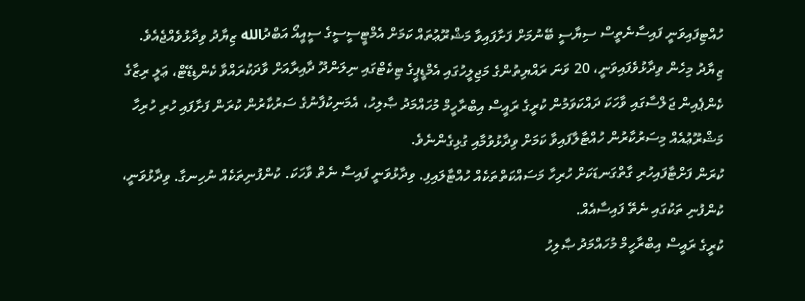ހުއްޓިފައިވަނީ ފައިސާނެތީސް ސިޔާސީ ބޭނުމަށް ފަށާފައިވާ މަޝްރޫޢުތައް ކަމަށް އެމްޓީސީސީގެ ސީއީއޯ އަބްދުالله ޒިޔާދު ވިދާޅުވެއްޖެއެވެ.
ޒިޔާދު މިހެން ވިދާޅުވެފައިވަނީ، 20 ވަނަ ރައްޔިތުންގެ މަޖިލީހުގައި އެމްޑީޕީގެ ޓިކެޓްގައި ނިލަންދޫ ދާއިރާއަށް ވާދަކުރައްވާ ކެންޑިޑޭޓް، ޢަލީ ރިޒާގެ ކެންޕެއިން ޖަލްސާގައި ވާހަކަ ދައްކަވަމުން ކުރީގެ ރައީސް އިބްރާހީމް މުހައްމަދު ޞާލިހު، އެމަނިކުފާނުގެ ސަރުކާރުން ކުރަން ފަށާފައި ހުރި ހުރިހާ މަޝްރޫޢުއެއް މިސަރުކާރުން ހުއްޓާލާފައިވާ ކަމަށް ވިދާޅުވުމާއި ގުޅިގެންނެވެ.
ކުރަން ފަށްޓާފައިހުރި ގާތްގަނޑަކަށް ހުރިހާ މަސައްކަތްތަކެއް ހުއްޓާލައިފި. ވިދާޅުވަނީ ފައިސާ ނެތް ވާހަކަ. ކުންފުނިތަކެއް ނުހިނގާ. ވިދާޅުވަނީ، ކުންފުނި ތަކުގައި ނެތޭ ފައިސާއެއް.
ކުރީގެ ރައީސް އިބްރާހީމް މުހައްމަދު ޞާލިހު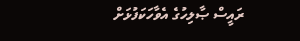ރައީސް ޞާލިހުގެ އެވާހަކަފުޅަށް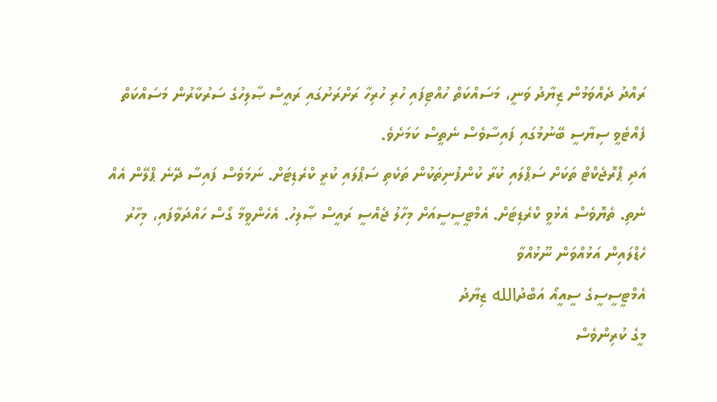ރައްދު ދެއްވަމުން ޒިޔާދު ވަނީ، މަސައްކަތް ހުއްޓިފައި ހުރި ހުރިހާ ރަށްރަށުގައި ރައީސް ޞާލިހުގެ ސަރުކާރުން މަސައްކަތް ފެއްޓެވީ ސިޔާސީ ބޭނުމުގައި ފައިސާވެސް ނެތީސް ކަމަށެވެ.
އަދި ޕްރޮޖެކްޓް ތަކަށް ސަޕްލައި ކުރާ ކުންފުނިތަކުން ތަކެތި ސަޕްލައި ކުރީ ކްރެޑިޓަށް. ނަމަވެސް ފައިސާ ދޭނެ ޕްލޭން އެއް ނެތި. ތެޔޮވެސް އެޅުވީ ކްރެޑިޓަށް. އެމްޓީސީސީއަށް މިހާލު ޖެއްސީ ރައީސް ޞާލިހު. އެހެންވީމާ ގޯސް ހައްދަވާފައި، މިހާރު ހެޑްލައިން އަޅުއްވަން ނޫޅުއްވާ
އެމްޓީސީސީގެ ސީއީއޯ އަބްދުالله ޒިޔާދު
މީގެ ކުރިންވެސް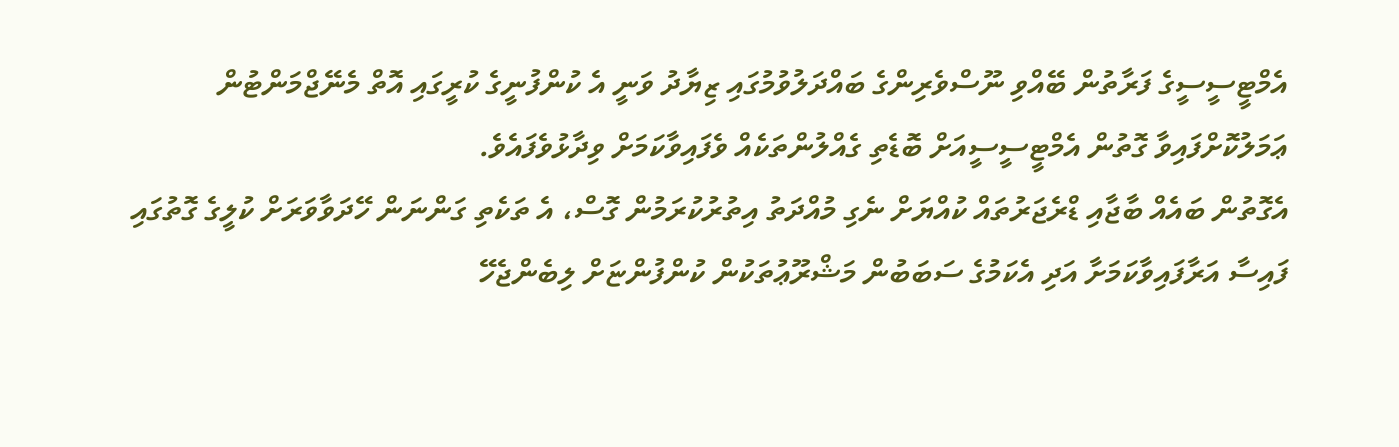އެމްޓީސީސީގެ ފަރާތުން ބޭއްވި ނޫސްވެރިންގެ ބައްދަލުވުމުގައި ޒިޔާދު ވަނީ އެ ކުންފުނީގެ ކުރީގައި އޮތް މެނޭޖްމަންޓުން ޢަމަލުކޮށްފައިވާ ގޮތުން އެމްޓީސީސީއަށް ބޮޑެތި ގެއްލުންތަކެއް ވެފައިވާކަމަށް ވިދާޅުވެފައެވެ.
އެގޮތުން ބައެއް ބާޖާއި ޑްރެޖަރުތައް ކުއްޔަށް ނެގި މުއްދަތު އިތުރުކުރަމުން ގޮސް، އެ ތަކެތި ގަންނަން ހޭދަވާވަރަށް ކުލީގެ ގޮތުގައި ފައިސާ އަރާފައިވާކަމަށާ އަދި އެކަމުގެ ސަބަބުން މަޝްރޫޢުތަކުން ކުންފުންޏަށް ލިބެންޖެހޭ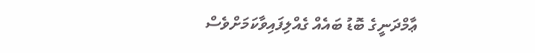ޢާމްދަނީގެ ބޮޑު ބައެއް ގެއްލިފައިވާކަމަށްވެސް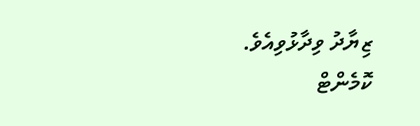ޒިޔާދު ވިދާޅުވިއެވެ.
ކޮމެންޓް